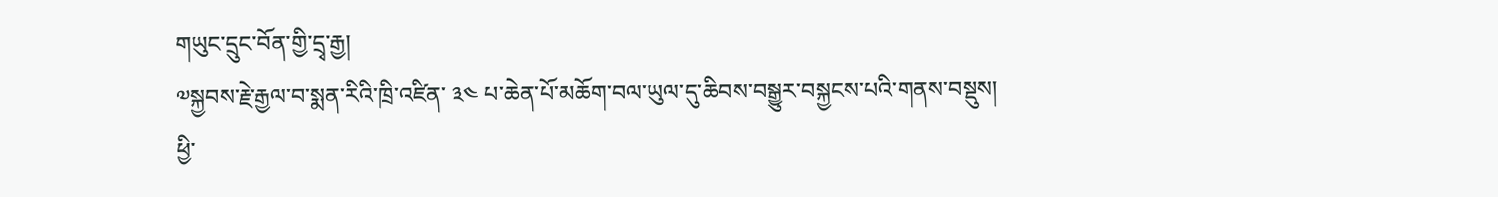གཡུང་དྲུང་བོན་གྱི་དྲྭ་རྒྱ།
༧སྐྱབས་རྗེ་རྒྱལ་བ་སྨན་རིའི་ཁྲི་འཛིན་ ༣༤ པ་ཆེན་པོ་མཆོག་བལ་ཡུལ་དུ་ཆིབས་བསྒྱུར་བསྐྱངས་པའི་གནས་བསྡུས།
ཕྱི་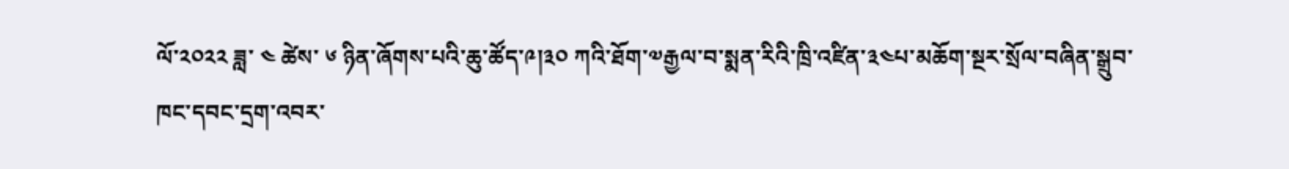ལོ་༢༠༢༢ ཟླ་ ༤ ཚེས་ ༦ ཉིན་ཞོགས་པའི་ཆུ་ཚོད་༩།༣༠ ཀའི་ཐོག་༧རྒྱལ་བ་སྨན་རིའི་ཁྲི་འཛིན་༣༤པ་མཆོག་སྔར་སྲོལ་བཞིན་སྒྲུབ་ཁང་དབང་དྲག་འབར་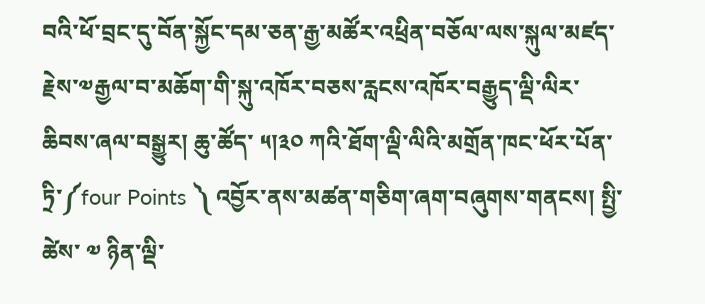བའི་ཕོ་བྲང་དུ་བོན་སྐྱོང་དམ་ཅན་རྒྱ་མཚོར་འཕྲིན་བཅོལ་ལས་སྐུལ་མཛད་རྗེས་༧རྒྱལ་བ་མཆོག་གི་སྐུ་འཁོར་བཅས་རླངས་འཁོར་བརྒྱུད་ལྡི་ལིར་ཆིབས་ཞལ་བསྒྱུར། ཆུ་ཚོད་ ༥།༣༠ ཀའི་ཐོག་ལྡི་ལིའི་མགྲོན་ཁང་ཕོར་པོན་ཏྲི་༼four Points ༽ འབྱོར་ནས་མཚན་གཅིག་ཞག་བཞུགས་གནངས། སྤྱི་ཚེས་ ༧ ཉིན་ལྡི་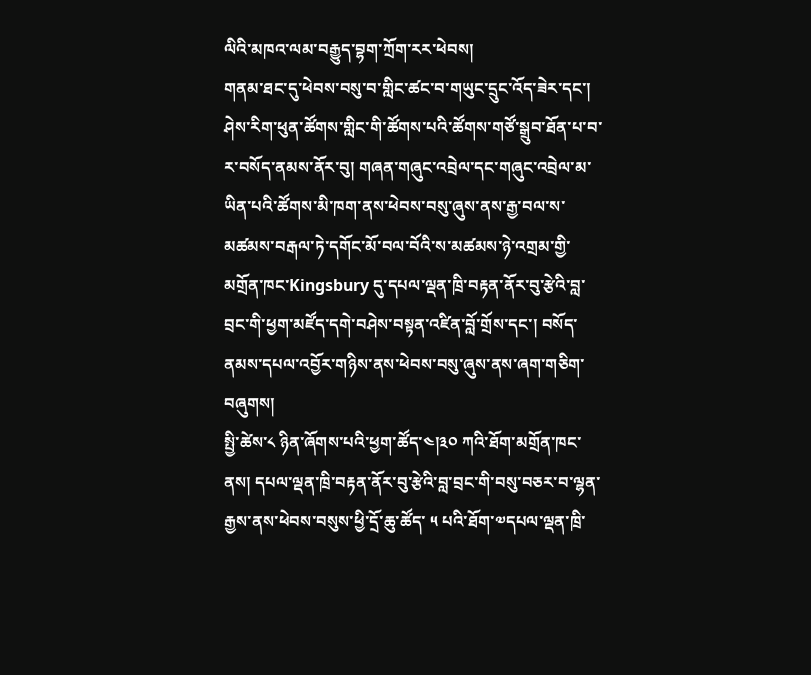ལིའི་མཁའ་ལམ་བརྒྱུད་བྷག་ཀྲོག་རར་ཕེབས།
གནམ་ཐང་དུ་ཕེབས་བསུ་བ་གླིང་ཚང་བ་གཡུང་དྲུང་འོད་ཟེར་དང་། ཤེས་རིག་ཕུན་ཚོགས་གླིང་གི་ཚོགས་པའི་ཚོགས་གཙོ་སྒྲུབ་ཐོན་པ་བ་ར་བསོད་ནམས་ནོར་བུ། གཞན་གཞུང་འབྲེལ་དང་གཞུང་འབྲེལ་མ་ཡིན་པའི་ཚོགས་མི་ཁག་ནས་ཕེབས་བསུ་ཞུས་ནས་རྒྱ་བལ་ས་མཚམས་བརྒལ་ཏེ་དགོང་མོ་བལ་བོའི་ས་མཚམས་ཉེ་འགྲམ་གྱི་མགྲོན་ཁང་Kingsbury དུ་དཔལ་ལྡན་ཁྲི་བརྟན་ནོར་བུ་རྩེའི་བླ་བྲང་གི་ཕྱག་མཛོད་དགེ་བཤེས་བསྟན་འཛིན་བློ་གྲོས་དང་། བསོད་ནམས་དཔལ་འབྱོར་གཉིས་ནས་ཕེབས་བསུ་ཞུས་ནས་ཞག་གཅིག་བཞུགས།
སྤྱི་ཚེས་༨ ཉིན་ཞོགས་པའི་ཕྱག་ཚོད་༤།༣༠ ཀའི་ཐོག་མགྲོན་ཁང་ནས། དཔལ་ལྡན་ཁྲི་བརྟན་ནོར་བུ་རྩེའི་བླ་བྲང་གི་བསུ་བཅར་བ་ལྷན་རྒྱས་ནས་ཕེབས་བསུས་ཕྱི་དྲོ་ཆུ་ཚོད་ ༥ པའི་ཐོག་༧དཔལ་ལྡན་ཁྲི་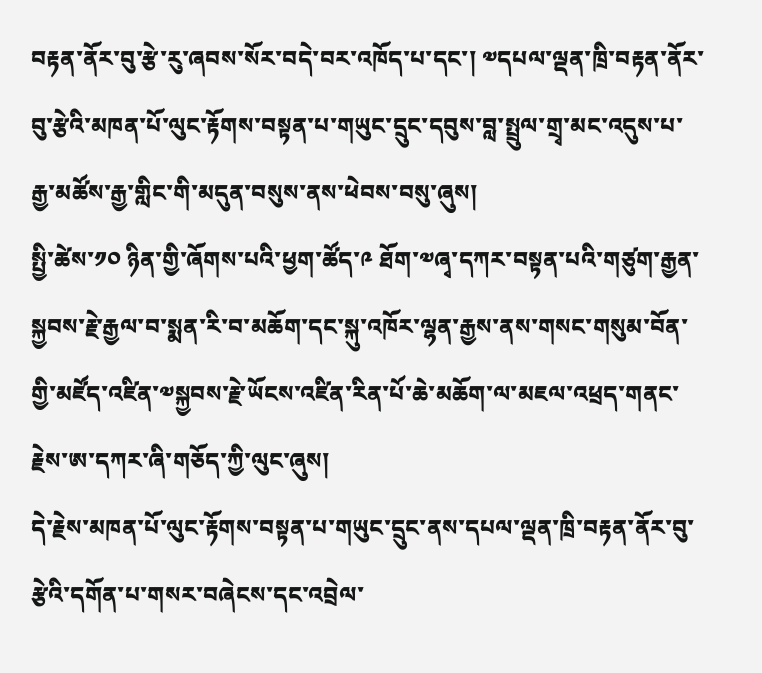བརྟན་ནོར་བུ་རྩེ་རུ་ཞབས་སོར་བདེ་བར་འཁོད་པ་དང་། ༧དཔལ་ལྡན་ཁྲི་བརྟན་ནོར་བུ་རྩེའི་མཁན་པོ་ལུང་རྟོགས་བསྟན་པ་གཡུང་དྲུང་དབུས་བླ་སྤྲུལ་གྲྭ་མང་འདུས་པ་རྒྱ་མཚོས་རྒྱ་གླིང་གི་མདུན་བསུས་ནས་ཕེབས་བསུ་ཞུས།
སྤྱི་ཚེས་༡༠ ཉིན་གྱི་ཞོགས་པའི་ཕྱག་ཚོད་༩ ཐོག་༧ཞྭ་དཀར་བསྟན་པའི་གཙུག་རྒྱན་སྐྱབས་རྗེ་རྒྱལ་བ་སྨན་རི་བ་མཆོག་དང་སྐུ་འཁོར་ལྷན་རྒྱས་ནས་གསང་གསུམ་བོན་གྱི་མཛོད་འཛིན་༧སྐྱབས་རྗེ་ཡོངས་འཛིན་རིན་པོ་ཆེ་མཆོག་ལ་མཇལ་འཕྲད་གནང་རྗེས་ཨ་དཀར་ཞི་གཅོད་ཀྱི་ལུང་ཞུས།
དེ་རྗེས་མཁན་པོ་ལུང་རྟོགས་བསྟན་པ་གཡུང་དྲུང་ནས་དཔལ་ལྡན་ཁྲི་བརྟན་ནོར་བུ་རྩེའི་དགོན་པ་གསར་བཞེངས་དང་འབྲེལ་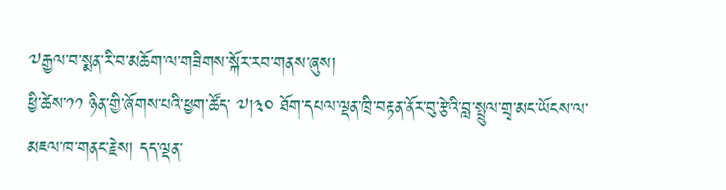༧རྒྱལ་བ་སྨན་རི་བ་མཆོག་ལ་གཟིགས་སྐོར་རབ་གནས་ཞུས།
ཕྱི་ཚེས་༡༡ ཉིན་གྱི་ཞོགས་པའི་ཕྱག་ཚོད་ ༧།༣༠ ཐོག་དཔལ་ལྡན་ཁྲི་བརྟན་ནོར་བུ་རྩེའི་བླ་སྤྲུལ་གྲྭ་མང་ཡོངས་ལ་མཇལ་ཁ་གནང་རྗེས། དད་ལྡན་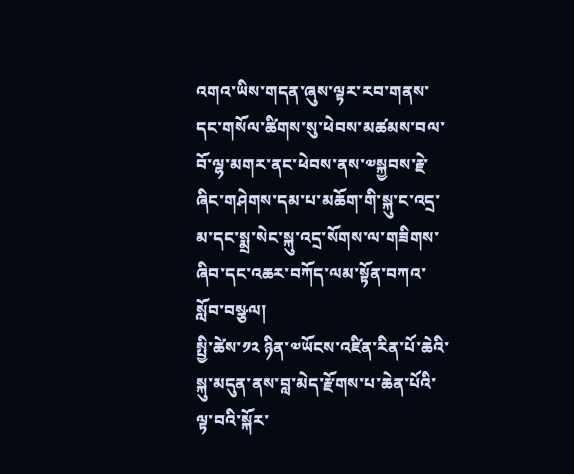འགའ་ཡིས་གདན་ཞུས་ལྟར་རབ་གནས་དང་གསོལ་ཚིགས་སུ་ཕེབས་མཚམས་བལ་བོ་ལྷ་མགར་ནང་ཕེབས་ནས་༧སྐྱབས་རྗེ་ཞིང་གཤེགས་དམ་པ་མཆོག་གི་སྐུ་ང་འདྲ་མ་དང་སྨྲ་སེང་སྐུ་འདྲ་སོགས་ལ་གཟིགས་ཞིབ་དང་འཆར་བཀོད་ལམ་སྟོན་བཀའ་སློབ་བསྩལ།
སྤྱི་ཚེས་༡༢ ཉིན་༧ཡོངས་འཛིན་རིན་པོ་ཆེའི་སྐུ་མདུན་ནས་བླ་མེད་རྫོགས་པ་ཆེན་པོའི་ལྟ་བའི་སྐོར་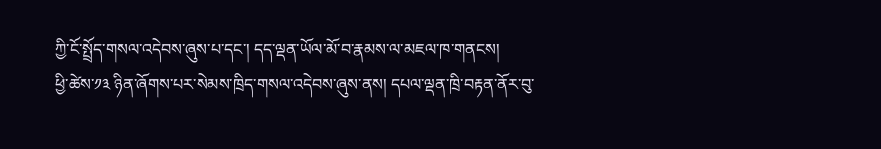ཀྱི་ངོ་སྤྲོད་གསལ་འདེབས་ཞུས་པ་དང་། དད་ལྡན་ཡོལ་མོ་བ་རྣམས་ལ་མཇལ་ཁ་གནངས།
ཕྱི་ཚེས་༡༣ ཉིན་ཞོགས་པར་སེམས་ཁྲིད་གསལ་འདེབས་ཞུས་ནས། དཔལ་ལྡན་ཁྲི་བརྟན་ནོར་བུ་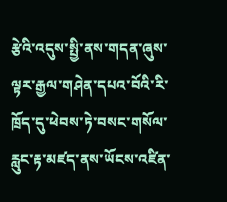རྩེའི་འདུས་སྤྱི་ནས་གདན་ཞུས་ལྟར་རྒྱལ་གཤེན་དཔའ་བོའི་རི་ཁྲོད་དུ་ཕེབས་ཏེ་བསང་གསོལ་རླུང་རྟ་མཛད་ནས་ཡོངས་འཛིན་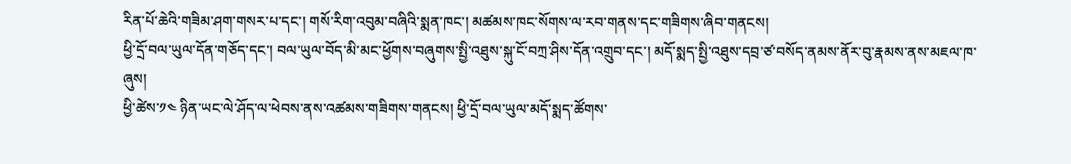རིན་པོ་ཆེའི་གཟིམ་ཤག་གསར་པ་དང་། གསོ་རིག་འབུམ་བཞིའི་སྨན་ཁང་། མཚམས་ཁང་སོགས་ལ་རབ་གནས་དང་གཟིགས་ཞིབ་གནངས།
ཕྱི་དྲོ་བལ་ཡུལ་དོན་གཅོད་དང་། བལ་ཡུལ་བོད་མི་མང་ཕྱོགས་བཞུགས་སྤྱི་འཐུས་སྐུ་ངོ་བཀྲ་ཤིས་དོན་འགྲུབ་དང་། མདོ་སྨད་སྤྱི་འཐུས་དབྲ་ཙ་བསོད་ནམས་ནོར་བུ་རྣམས་ནས་མཇལ་ཁ་ཞུས།
ཕྱི་ཚེས་༡༤ ཉིན་ཡང་ལེ་ཤོད་ལ་ཕེབས་ནས་འཚམས་གཟིགས་གནངས། ཕྱི་དྲོ་བལ་ཡུལ་མདོ་སྨད་ཚོགས་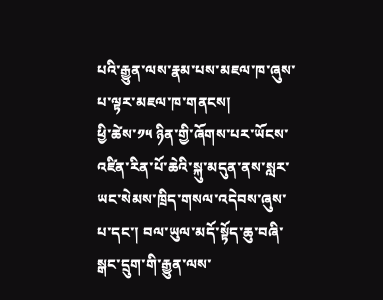པའི་རྒྱུན་ལས་རྣམ་པས་མཇལ་ཁ་ཞུས་པ་ལྟར་མཇལ་ཁ་གནངས།
ཕྱི་ཚེས་༡༥ ཉིན་གྱི་ཞོགས་པར་ཡོངས་འཛིན་རིན་པོ་ཆེའི་སྐུ་མདུན་ནས་སླར་ཡང་སེམས་ཁྲིད་གསལ་འདེབས་ཞུས་པ་དང་། བལ་ཡུལ་མདོ་སྟོད་ཆུ་བཞི་སྒང་དྲུག་གི་རྒྱུན་ལས་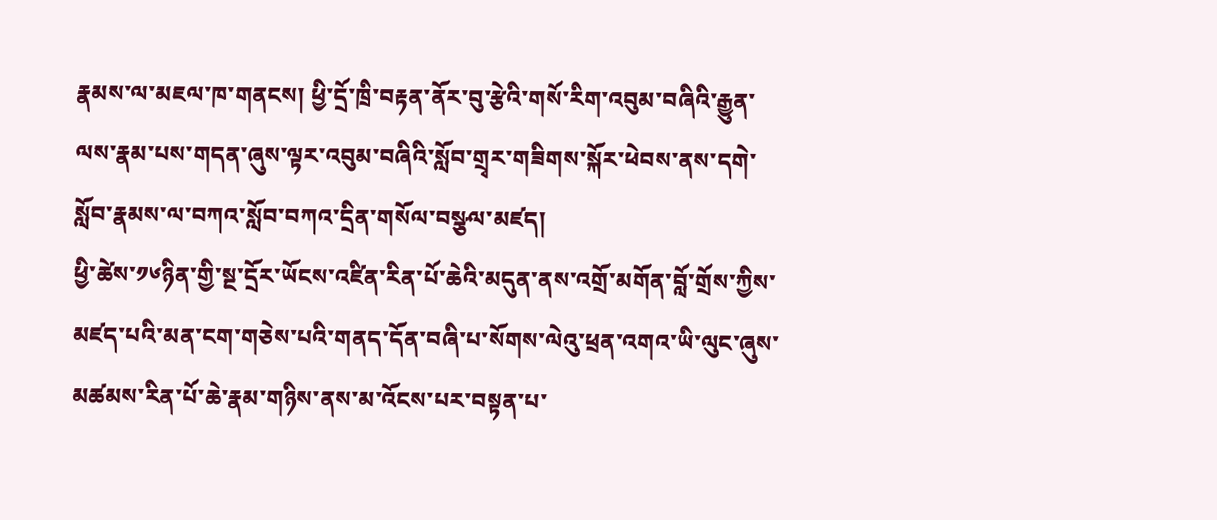རྣམས་ལ་མཇལ་ཁ་གནངས། ཕྱི་དྲོ་ཁྲི་བརྟན་ནོར་བུ་རྩེའི་གསོ་རིག་འབུམ་བཞིའི་རྒྱུན་ལས་རྣམ་པས་གདན་ཞུས་ལྟར་འབུམ་བཞིའི་སློབ་གྲྭར་གཟིགས་སྐོར་ཕེབས་ནས་དགེ་སློབ་རྣམས་ལ་བཀའ་སློབ་བཀའ་དྲིན་གསོལ་བསྩལ་མཛད།
ཕྱི་ཚེས་༡༦ཉིན་གྱི་སྔ་དྲོར་ཡོངས་འཛིན་རིན་པོ་ཆེའི་མདུན་ནས་འགྲོ་མགོན་བློ་གྲོས་ཀྱིས་མཛད་པའི་མན་ངག་གཅེས་པའི་གནད་དོན་བཞི་པ་སོགས་ལེའུ་ཕྲན་འགའ་ཡི་ལུང་ཞུས་མཚམས་རིན་པོ་ཆེ་རྣམ་གཉིས་ནས་མ་འོངས་པར་བསྟན་པ་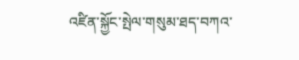འཛིན་སྐྱོང་སྤེལ་གསུམ་ཐད་བཀའ་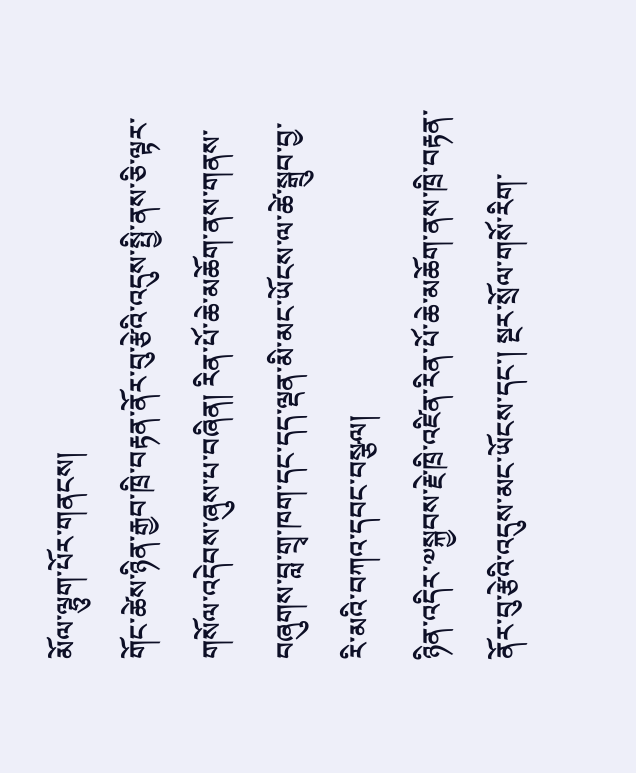མོལ་ལྷུག་པོར་གནངས།
གོང་ཚེས་ཉིན་རྒྱབ་ཁྲི་བརྟན་ནོར་བུ་རྩེའི་འདུས་སྤྱི་ནས་ཅི་ལྟར་གསོལ་འདེབས་ཞུས་པ་བཞིན། རིན་པོ་ཆེ་མཆོག་ནས་གནས་བཞུགས་བླ་གྲྭ་ཁག་དང་དད་ལྡན་མི་མང་ཡོངས་ལ་ཚེ་སྒྲུབ་བྱ་རི་མའི་བཀའ་དབང་བསྩལ།
ཉིན་འདིར་༧སྐྱབས་རྗེ་ཁྲི་འཛིན་རིན་པོ་ཆེ་མཆོག་ནས་ཁྲི་བརྟན་ནོར་བུ་རྩེའི་འདུས་མང་ཡོངས་དང་། སྔར་སྲོལ་གསོ་རིག་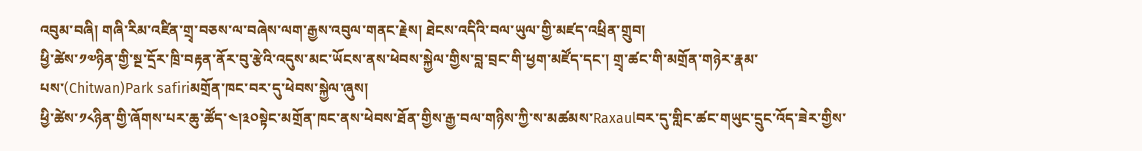འབུམ་བཞི། གཞི་རིམ་འཛིན་གྲྭ་བཅས་ལ་བཞེས་ལག་རྒྱས་འབུལ་གནང་རྗེས། ཐེངས་འདིའི་བལ་ཡུལ་གྱི་མཛད་འཕྲིན་གྲུབ།
ཕྱི་ཚེས་༡༧ཉིན་གྱི་སྔ་དྲོར་ཁྲི་བརྟན་ནོར་བུ་རྩེའི་འདུས་མང་ཡོངས་ནས་ཕེབས་སྐྱེལ་གྱིས་བླ་བྲང་གི་ཕྱག་མཛོད་དང་། གྲྭ་ཚང་གི་མགྲོན་གཉེར་རྣམ་པས་(Chitwan)Park safiriམགྲོན་ཁང་བར་དུ་ཕེབས་སྐྱེལ་ཞུས།
ཕྱི་ཚེས་༡༨ཉིན་གྱི་ཞོགས་པར་ཆུ་ཚོད་༤།༣༠སྟེང་མགྲོན་ཁང་ནས་ཕེབས་ཐོན་གྱིས་རྒྱ་བལ་གཉིས་ཀྱི་ས་མཚམས་Raxaulབར་དུ་གླིང་ཚང་གཡུང་དྲུང་འོད་ཟེར་གྱིས་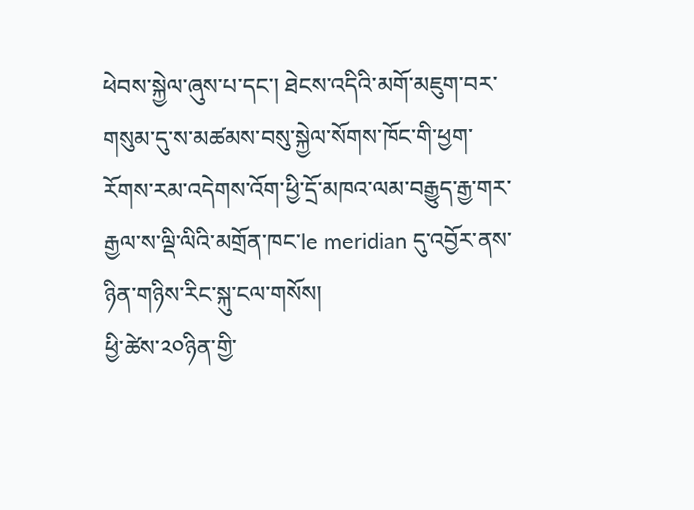ཕེབས་སྐྱེལ་ཞུས་པ་དང་། ཐེངས་འདིའི་མགོ་མཇུག་བར་གསུམ་དུ་ས་མཚམས་བསུ་སྐྱེལ་སོགས་ཁོང་གི་ཕྱག་རོགས་རམ་འདེགས་འོག་ཕྱི་དྲོ་མཁའ་ལམ་བརྒྱུད་རྒྱ་གར་རྒྱལ་ས་ལྡི་ལིའི་མགྲོན་ཁང་le meridian དུ་འབྱོར་ནས་ཉིན་གཉིས་རིང་སྐུ་ངལ་གསོས།
ཕྱི་ཚེས་༢༠ཉིན་གྱི་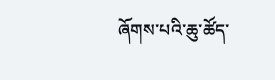ཞོགས་པའི་ཆུ་ཚོད་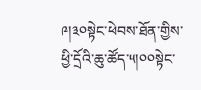༩།༣༠སྟེང་ཕེབས་ཐོན་གྱིས་ཕྱི་དྲོའི་ཆུ་ཚོད་༥།༠༠སྟེང་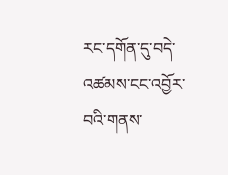རང་དགོན་དུ་བདེ་འཚམས་ངང་འབྱོར་བའི་གནས་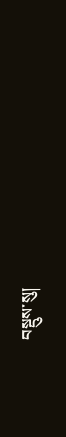བསྡུས་སུ།